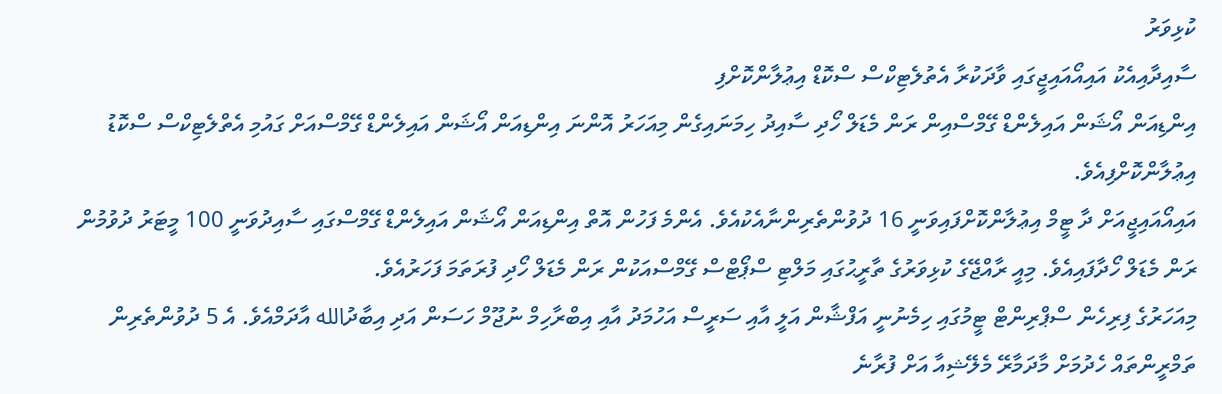ކުޅިވަރު
ސާއިދާއިއެކު އައިއޯއައިޖީގައި ވާދަކުރާ އެތުލެޓިކްސް ސްކޮޑް އިޢުލާންކޮށްފި
އިންޑިއަން އޯޝަން އައިލެންޑް ގޭމްސްއިން ރަން މެޑަލް ހޯދި ސާއިދު ހިމަނައިގެން މިއަހަރު އޮންނަ އިންޑިއަން އޯޝަން އައިލެންޑް ގޭމްސްއަށް ގައުމި އެތްލެޓިކްސް ސްކޮޑު އިޢުލާންކޮށްފިއެވެ.
އައިއޯއައިޖީއަށް ދާ ޓީމް އިޢުލާންކޮށްފައިވަނީ 16 ދުވުންތެރިންނާއެކުއެވެ. އެންމެ ފަހުން އޮތް އިންޑިއަން އޯޝަން އައިލެންޑް ގޭމްސްގައި ސާއިދުވަނީ 100 މީޓަރު ދުވުމުން ރަން މެޑަލް ހޯދާފައިއެވެ. މިއީ ރާއްޖޭގެ ކުޅިވަރުގެ ތާރީޙުގައި މަލްޓި ސްޕޯޓްސް ގޭމްސްއަކުން ރަން މެޑަލް ހޯދި ފުރަތަމަ ފަހަރުއެވެ.
މިއަހަރުގެ ފިރިހެން ސްޕްރިންޓް ޓީމުގައި ހިމެނުނީ އަފްޝާން އަލީ އާއި ސަރީސް އަހުމަދު އާއި އިބްރާހިމް ނުޖޫމް ހަސަން އަދި އިބާދުالله އާދަމްއެވެ. އެ 5 ދުވުންތެރިން ތަމްރީންތައް ހެދުމަށް މާދަމާރޭ މެލޭޝިއާ އަށް ފުރާނެ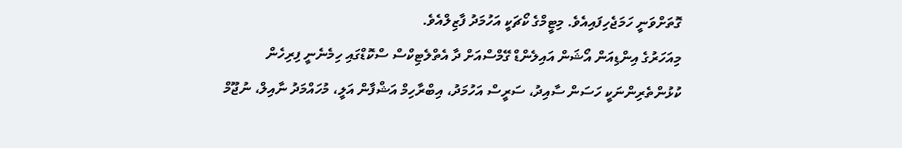ގޮތަށްވަނީ ހަމަޖެހިފައިއެވެ. މިޓީމްގެ ކޯޗަކީ އަހުމަދު ފާޒިލްއެވެ.
މިއަހަރުގެ އިންޑިއަން އޯޝަން އައިލެންޑް ގޭމްސްއަށް ދާ އެތްލެޓިކްސް ސްކޮޑްގައި ހިމެނެނީ ފިރިހެން ކުޅުންތެރިންނަކީ ހަސަން ސާއިދު، ސަރީސް އަހުމަދު، އިބްރާހިމް އަޝްފާން އަލީ، މުހައްމަދު ނާއިލް، ނުޖޫމް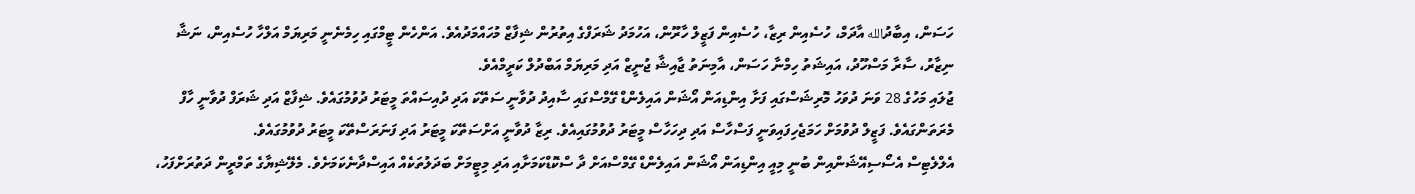ހަސަން، އިބާދުالله އާދަމް، ހުސެއިން ރިޒާ، ހުސެއިން ފަޒީލް ހާރޫން، އަހުމަދު ޝަރަފްގެ އިތުރުން ޝިފާޒް މުހައްމަދުއެވެ. އަންހެން ޓީމްގައި ހިމެނެނީ މަރިޔަމް އަލްހާ ހުސެއިން، ނަޝާ ނިޒާރު، ސާރާ މަސްހޫދު، އައިޝަތު ހިމްނާ ހަސަން، އާމިނަތު ޖާއިޝާ ޖުނީޒް އަދި މަރިޔަމް އަބްދުލް ކަރީމްއެވެ.
ޖުލައި މަހުގެ 28 ވަނަ ދުވަހު މޮރިޝަސްގައި ފަށާ އިންޑިއަން އޯޝަން އައިލެންޑް ގޭމްސްގައި ސާއިދު ދުވާނީ ސަތޭކަ އަދި ދުއިސައްތަ މީޓަރު ދުވުމުގައެވެ. ޝިފާޒް އަދި ޝަރަފް ދުވާނީ ހާފް މެރަތަންގައެވެ. ފަޒީލް ދުވުމަށް ހަމަޖެހިފައިވަނީ ފަސްހާސް އަދި ދިހަހާސް މީޓަރު ދުވުމުގައިއެވެ. ރިޒާ ދުވާނީ އަށްސަތޭކަ މީޓަރު އަދި ފަނަރަސްތޭކަ މީޓަރު ދުވުމުގައެވެ.
އެލްލެޓިސް އެސޯސިއޭޝަންއިން ބުނީ މިއީ އިންޑިއަން އޯޝަން އައިލެންޑް ގޭމްސްއަށް ދާ ސްކޮޑްކަމަށާއި އަދި މިޓީމަށް ބަދަލުތަކެއް އައިސްދާނެކަމަށެވެ. މެލޭޝިޔާގެ ތަމްރީން ދަތުރަށްފަހު،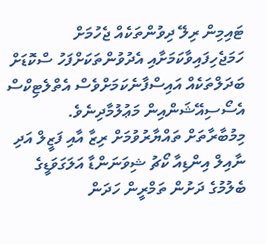ޓައިމިން ރިލޭ ދިވުންތަކެއް ޖެހުމަށް ހަމަޖެހިފައިވާކަމަށާއި އެދުވުންތަކަށްފަހު ސްކޮޑަށް ބަދަލްތަކެއް އައިސްފާނެކަމަށްވެސް އެތްލެޓިކްސް އެސޯސިއޭޝަންއިން މަޢުލުމާދިނެވެ.
މިމުބާރާތަށް ތައްޔާރުވުމަށް ރިޒާ އާއި ފަޒީލް އަދި ނާއިލް އިންޑިއާ ކޯޗު ޝިވަނަންޑާ އަލަގަވަޑީގެ ބެލުމުގެ ދަށުން ތަމްރީން ހަދަން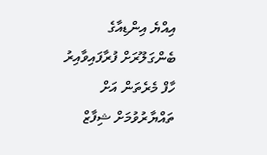އިއްޔެ އިންޑިއާގެ ބެންގަލޫރަށް ފުރާފައިވާއިރު ހާފް މެރެތަން އަށް ތައްޔާރުވުމަށް ޝިފާޒް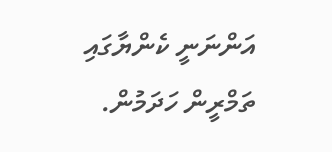އަންނަނީ ކެންޔާގައި ތަމްރީން ހަދަމުން.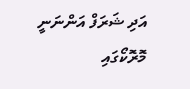އަދި ޝަރަފް އަންނަނީ މޮރޮކޯގައި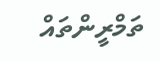ތަމްރީންތައް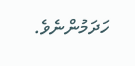ހަދަމުންނެވެ.